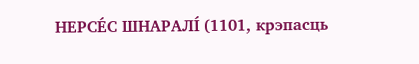НЕРСЕ́С ШНАРАЛІ́ (1101, крэпасць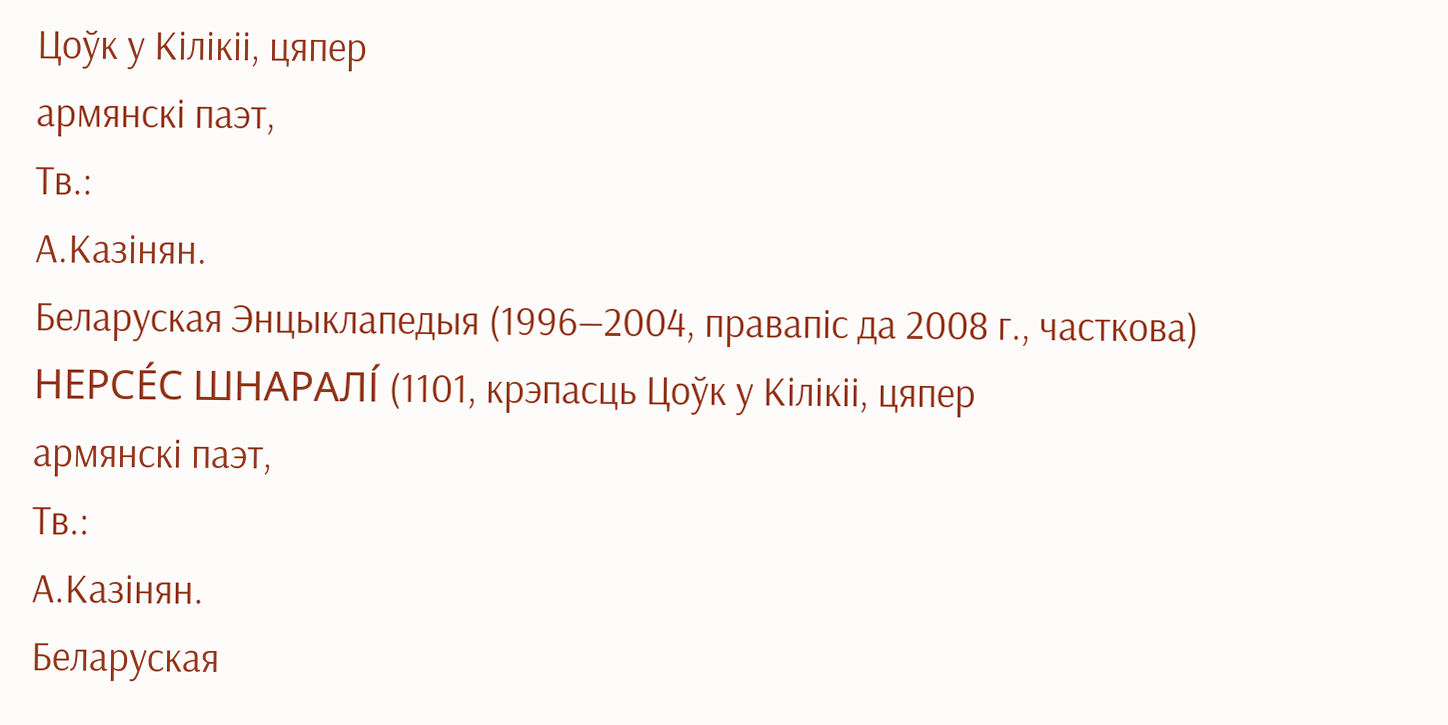Цоўк у Кілікіі, цяпер
армянскі паэт,
Тв.:
А.Казінян.
Беларуская Энцыклапедыя (1996—2004, правапіс да 2008 г., часткова)
НЕРСЕ́С ШНАРАЛІ́ (1101, крэпасць Цоўк у Кілікіі, цяпер
армянскі паэт,
Тв.:
А.Казінян.
Беларуская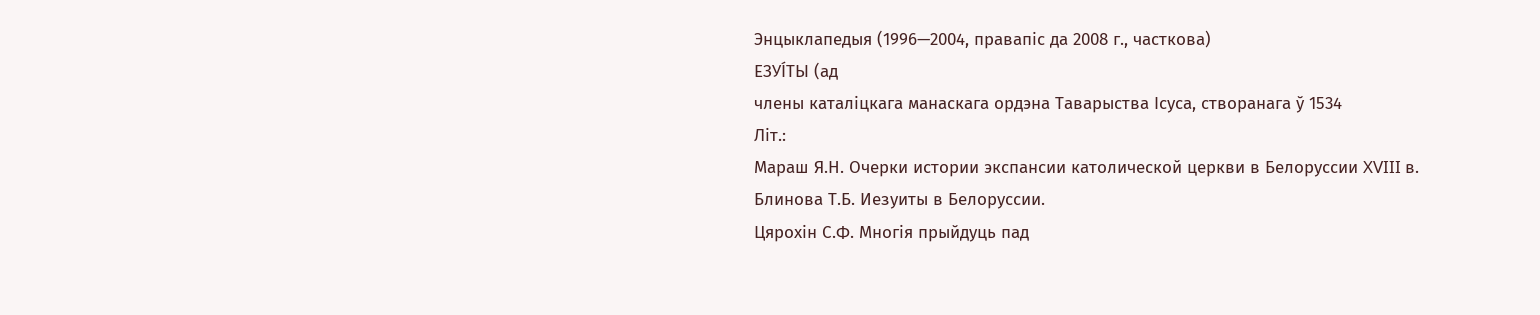Энцыклапедыя (1996—2004, правапіс да 2008 г., часткова)
ЕЗУІ́ТЫ (ад
члены каталіцкага манаскага ордэна Таварыства Ісуса, створанага ў 1534
Літ.:
Мараш Я.Н. Очерки истории экспансии католической церкви в Белоруссии XVIII в.
Блинова Т.Б. Иезуиты в Белоруссии.
Цярохін С.Ф. Многія прыйдуць пад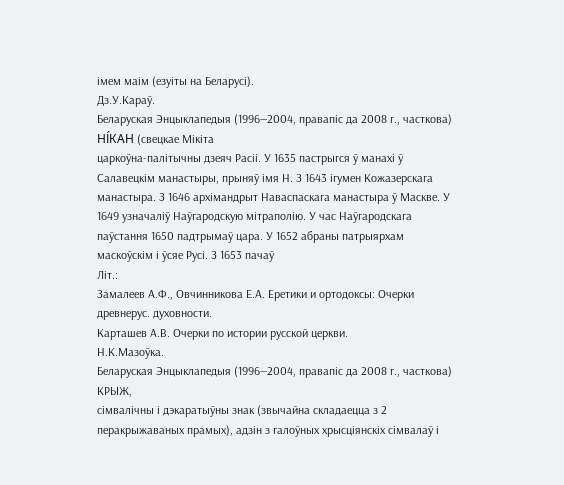імем маім (езуіты на Беларусі).
Дз.У.Караў.
Беларуская Энцыклапедыя (1996—2004, правапіс да 2008 г., часткова)
НІ́КАН (свецкае Мікіта
царкоўна-палітычны дзеяч Расіі. У 1635 пастрыгся ў манахі ў Салавецкім манастыры, прыняў імя Н. З 1643 ігумен Кожазерскага манастыра. З 1646 архімандрыт Наваспаскага манастыра ў Маскве. У 1649 узначаліў Наўгародскую мітраполію. У час Наўгародскага паўстання 1650 падтрымаў цара. У 1652 абраны патрыярхам маскоўскім і ўсяе Русі. З 1653 пачаў
Літ.:
Замалеев А.Ф., Овчинникова Е.А. Еретики и ортодоксы: Очерки древнерус. духовности.
Карташев А.В. Очерки по истории русской церкви.
Н.К.Мазоўка.
Беларуская Энцыклапедыя (1996—2004, правапіс да 2008 г., часткова)
КРЫЖ,
сімвалічны і дэкаратыўны знак (звычайна складаецца з 2 перакрыжаваных прамых), адзін з галоўных хрысціянскіх сімвалаў і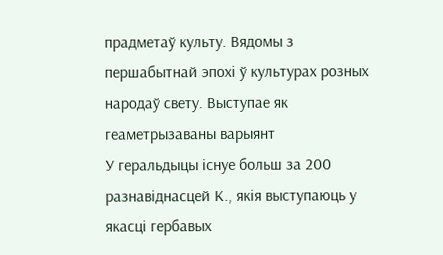прадметаў культу. Вядомы з першабытнай эпохі ў культурах розных народаў свету. Выступае як геаметрызаваны варыянт
У геральдыцы існуе больш за 200 разнавіднасцей К., якія выступаюць у якасці гербавых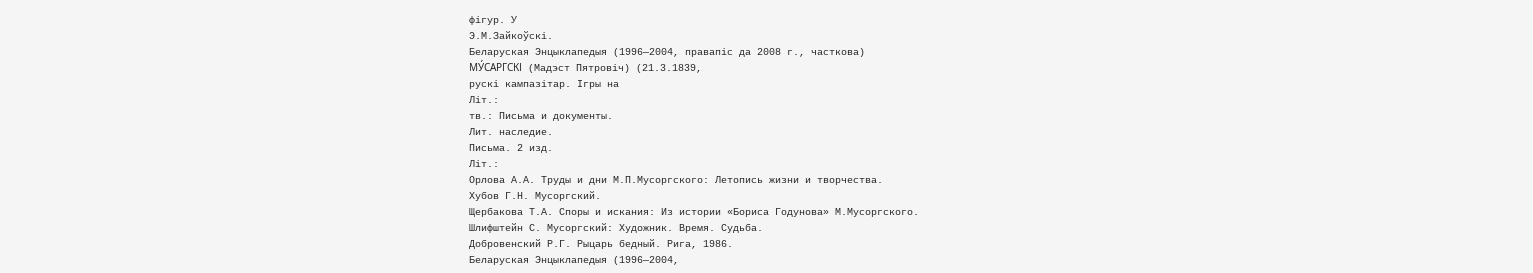фігур. У
Э.М.Зайкоўскі.
Беларуская Энцыклапедыя (1996—2004, правапіс да 2008 г., часткова)
МУ́САРГСКІ (Мадэст Пятровіч) (21.3.1839,
рускі кампазітар. Ігры на
Літ.:
тв.: Письма и документы.
Лит. наследие.
Письма. 2 изд.
Літ.:
Орлова А.А. Труды и дни М.П.Мусоргского: Летопись жизни и творчества.
Хубов Г.Н. Мусоргский.
Щербакова Т.А. Споры и искания: Из истории «Бориса Годунова» М.Мусоргского.
Шлифштейн С. Мусоргский: Художник. Время. Судьба.
Добровенский Р.Г. Рыцарь бедный. Рига, 1986.
Беларуская Энцыклапедыя (1996—2004,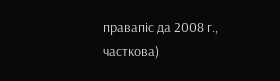правапіс да 2008 г., часткова)